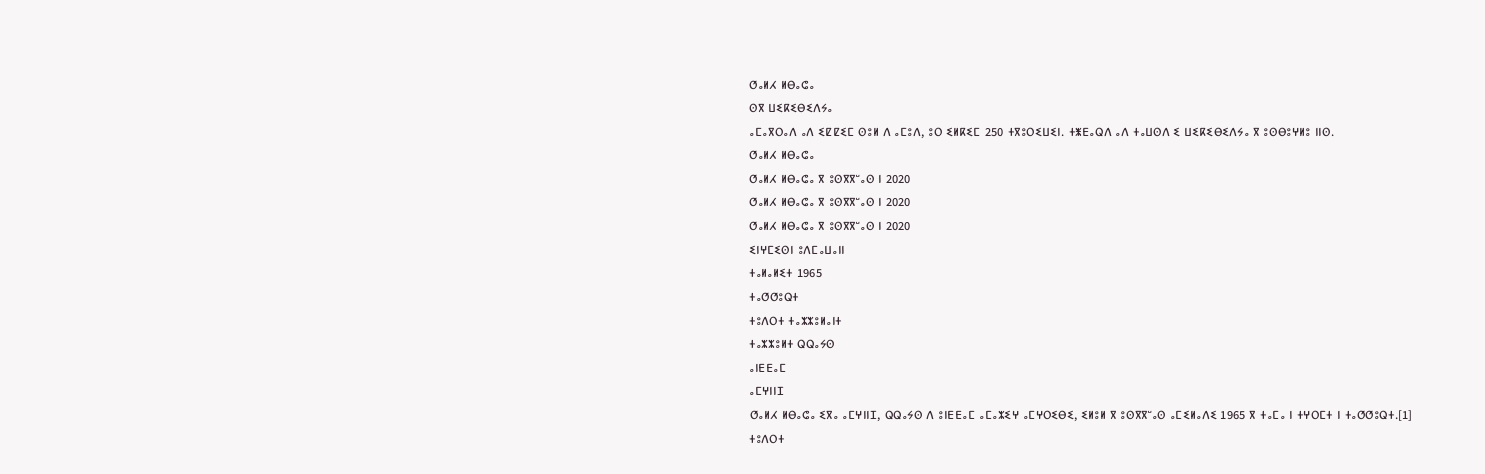ⵚⴰⵍⵃ ⵍⴱⴰⵛⴰ
ⵙⴳ ⵡⵉⴽⵉⴱⵉⴷⵢⴰ
ⴰⵎⴰⴳⵔⴰⴷ ⴰⴷ ⵉⵇⵇⵉⵎ ⵙⵓⵍ ⴷ ⴰⵎⵓⴷ, ⵓⵔ ⵉⵍⴽⵉⵎ 250 ⵜⴳⵓⵔⵉⵡⵉⵏ. ⵜⵥⴹⴰⵕⴷ ⴰⴷ ⵜⴰⵡⵙⴷ ⵉ ⵡⵉⴽⵉⴱⵉⴷⵢⴰ ⴳ ⵓⵙⴱⵓⵖⵍⵓ ⵏⵏⵙ.
ⵚⴰⵍⵃ ⵍⴱⴰⵛⴰ
ⵚⴰⵍⵃ ⵍⴱⴰⵛⴰ ⴳ ⵓⵙⴳⴳⵯⴰⵙ ⵏ 2020
ⵚⴰⵍⵃ ⵍⴱⴰⵛⴰ ⴳ ⵓⵙⴳⴳⵯⴰⵙ ⵏ 2020
ⵚⴰⵍⵃ ⵍⴱⴰⵛⴰ ⴳ ⵓⵙⴳⴳⵯⴰⵙ ⵏ 2020
ⵉⵏⵖⵎⵉⵙⵏ ⵓⴷⵎⴰⵡⴰⵏⵏ
ⵜⴰⵍⴰⵍⵉⵜ 1965
ⵜⴰⵚⵚⵓⵕⵜ
ⵜⵓⴷⵔⵜ ⵜⴰⵣⵣⵓⵍⴰⵏⵜ
ⵜⴰⵣⵣⵓⵍⵜ ⵕⵕⴰⵢⵙ
ⴰⵏⴹⴹⴰⵎ
ⴰⵎⵖⵏⵏⵊ
ⵚⴰⵍⵃ ⵍⴱⴰⵛⴰ ⵉⴳⴰ ⴰⵎⵖⵏⵏⵊ, ⵕⵕⴰⵢⵙ ⴷ ⵓⵏⴹⴹⴰⵎ ⴰⵎⴰⵣⵉⵖ ⴰⵎⵖⵔⵉⴱⵉ, ⵉⵍⵓⵍ ⴳ ⵓⵙⴳⴳⵯⴰⵙ ⴰⵎⵉⵍⴰⴷⵉ 1965 ⴳ ⵜⴰⵎⴰ ⵏ ⵜⵖⵔⵎⵜ ⵏ ⵜⴰⵚⵚⵓⵕⵜ.[1]
ⵜⵓⴷⵔⵜ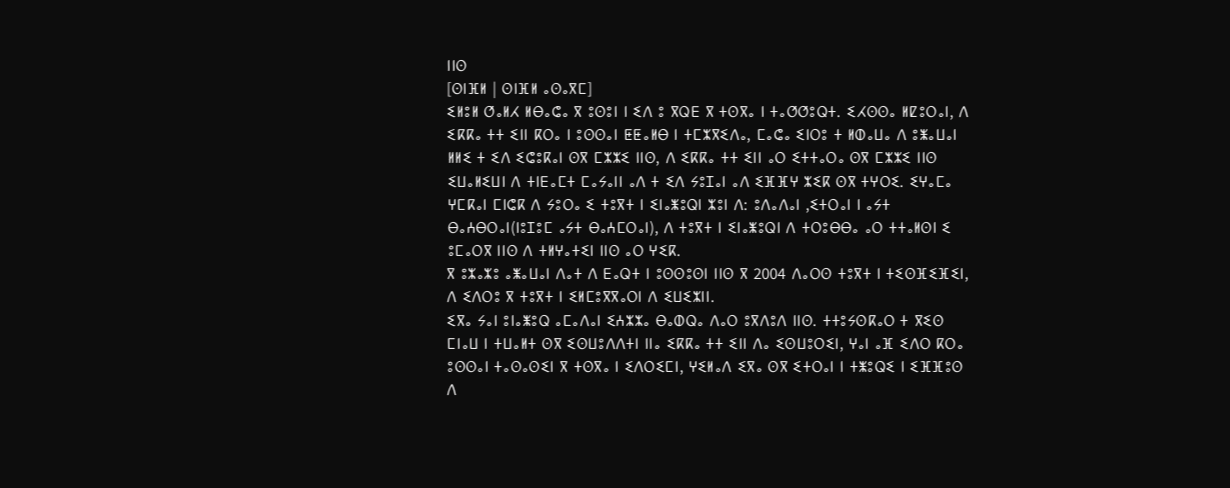ⵏⵏⵙ
[ⵙⵏⴼⵍ | ⵙⵏⴼⵍ ⴰⵙⴰⴳⵎ]
ⵉⵍⵓⵍ ⵚⴰⵍⵃ ⵍⴱⴰⵛⴰ ⴳ ⵓⵙⵓⵏ ⵏ ⵉⴷ ⵓ ⴳⵕⴹ ⴳ ⵜⵙⴳⴰ ⵏ ⵜⴰⵚⵚⵓⵕⵜ. ⵉⵃⵙⵙⴰ ⵍⵇⵓⵔⴰⵏ, ⴷ ⵉⴽⴽⴰ ⵜⵜ ⵉⵏⵏ ⴽⵔⴰ ⵏ ⵓⵙⵙⴰⵏ ⵟⵟⴰⵍⴱ ⵏ ⵜⵎⵣⴳⵉⴷⴰ, ⵎⴰⵛⴰ ⵉⵏⵔⵓ ⵜ ⵍⵀⴰⵡⴰ ⴷ ⵓⵥⴰⵡⴰⵏ ⵍⵍⵉ ⵜ ⵉⴷ ⵉⵛⵓⴽⴰⵏ ⵙⴳ ⵎⵣⵣⵉ ⵏⵏⵙ, ⴷ ⵉⴽⴽⴰ ⵜⵜ ⵉⵏⵏ ⴰⵔ ⵉⵜⵜⴰⵔⴰ ⵙⴳ ⵎⵣⵣⵉ ⵏⵏⵙ ⵉⵡⴰⵍⵉⵡⵏ ⴷ ⵜⵏⴹⴰⵎⵜ ⵎⴰⵢⴰⵏⵏ ⴰⴷ ⵜ ⵉⴷ ⵢⵓⵊⴰⵏ ⴰⴷ ⵉⴼⴼⵖ ⵣⵉⴽ ⵙⴳ ⵜⵖⵔⵉ. ⵉⵖⴰⵎⴰ ⵖⵎⴽⴰⵏ ⵎⵏⵛⴽ ⴷ ⵢⵓⵔⴰ ⵉ ⵜⵓⴳⵜ ⵏ ⵉⵏⴰⵥⵓⵕⵏ ⵣⵓⵏ ⴷ: ⵓⴷⴰⴷⴰⵏ ,ⵉⵜⵔⴰⵏ ⵏ ⴰⵢⵜ ⴱⴰⵄⴱⵔⴰⵏ(ⵏⵓⵊⵓⵎ ⴰⵢⵜ ⴱⴰⵄⵎⵔⴰⵏ), ⴷ ⵜⵓⴳⵜ ⵏ ⵉⵏⴰⵥⵓⵕⵏ ⴷ ⵜⵔⵓⴱⴱⴰ ⴰⵔ ⵜⵜⴰⵍⵙⵏ ⵉ ⵓⵎⴰⵔⴳ ⵏⵏⵙ ⴷ ⵜⵍⵖⴰⵜⵉⵏ ⵏⵏⵙ ⴰⵔ ⵖⵉⴽ.
ⴳ ⵓⵣⴰⵣⵓ ⴰⵥⴰⵡⴰⵏ ⴷⴰⵜ ⴷ ⴹⴰⵕⵜ ⵏ ⵓⵙⵙⵓⵙⵏ ⵏⵏⵙ ⴳ 2004 ⴷⴰⵔⵙ ⵜⵓⴳⵜ ⵏ ⵜⵉⵙⴼⵉⴼⵉⵏ, ⴷ ⵉⴷⵔⵓ ⴳ ⵜⵓⴳⵜ ⵏ ⵉⵍⵎⵓⴳⴳⴰⵔⵏ ⴷ ⵉⵡⵉⵣⵏⵏ.
ⵉⴳⴰ ⵢⴰⵏ ⵓⵏⴰⵥⵓⵕ ⴰⵎⴰⴷⴰⵏ ⵉⵄⵣⵣⴰ ⴱⴰⵀⵕⴰ ⴷⴰⵔ ⵓⴳⴷⵓⴷ ⵏⵏⵙ. ⵜⵜⵓⵢⵙⴽⴰⵔ ⵜ ⴳⵉⵙ ⵎⵏⴰⵡ ⵏ ⵜⵡⴰⵍⵜ ⵙⴳ ⵉⵙⵡⵓⴷⴷⵜⵏ ⵏⵏⴰ ⵉⴽⴽⴰ ⵜⵜ ⵉⵏⵏ ⴷⴰ ⵉⵙⵡⵓⵔⵉⵏ, ⵖⴰⵏ ⴰⴼ ⵉⴷⵔ ⴽⵔⴰ ⵓⵙⵙⴰⵏ ⵜⴰⵙⴰⵙⵉⵏ ⴳ ⵜⵙⴳⴰ ⵏ ⵉⴷⵔⵉⵎⵏ, ⵖⵉⵍⴰⴷ ⵉⴳⴰ ⵙⴳ ⵉⵜⵔⴰⵏ ⵏ ⵜⵥⵓⵕⵉ ⵏ ⵉⴼⴼⵓⵙ ⴷ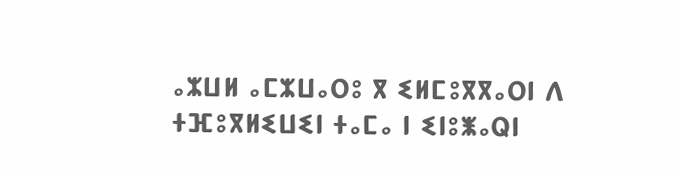ⴰⵣⵡⵍ ⴰⵎⵣⵡⴰⵔⵓ ⴳ ⵉⵍⵎⵓⴳⴳⴰⵔⵏ ⴷ ⵜⴼⵓⴳⵍⵉⵡⵉⵏ ⵜⴰⵎⴰ ⵏ ⵉⵏⵓⵥⴰⵕⵏ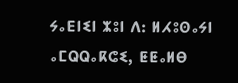ⵢⴰⴹⵏⵉⵏ ⵣⵓⵏ ⴷ: ⵍⵃⵓⵙⴰⵢⵏ ⴰⵎⵕⵕⴰⴽⵛⵉ, ⵟⵟⴰⵍⴱ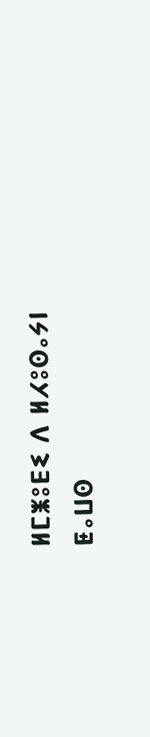ⵍⵎⵥⵓⴹⵉ ⴷ ⵍⵃⵓⵙⴰⵢⵏ ⵟⴰⵡⵙ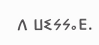ⴷ ⵡⵉⵢⵢⴰⴹ.